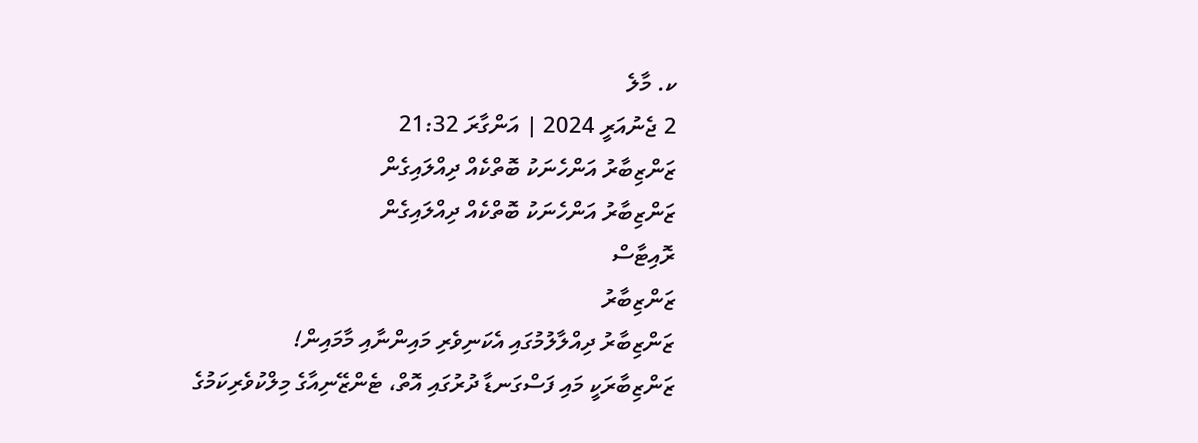ކ. މާލެ
2 ޖެނުއަރީ 2024 | އަންގާރަ 21:32
ޒަންޒިބާރު އަންހެނަކު ބޮތްކެއް ދިއްލައިގެން
ޒަންޒިބާރު އަންހެނަކު ބޮތްކެއް ދިއްލައިގެން
ރޮއިޓާސް
ޒަންޒިބާރު
ޒަންޒިބާރު ދިއްލާލުމުގައި އެކަނިވެރި މައިންނާއި މާމައިން!
ޒަންޒިބާރަކީ މައި ފަސްގަނޑާ ދުރުގައި އޮތް، ޓެންޒޭނިއާގެ މިލްކުވެރިކަމުގެ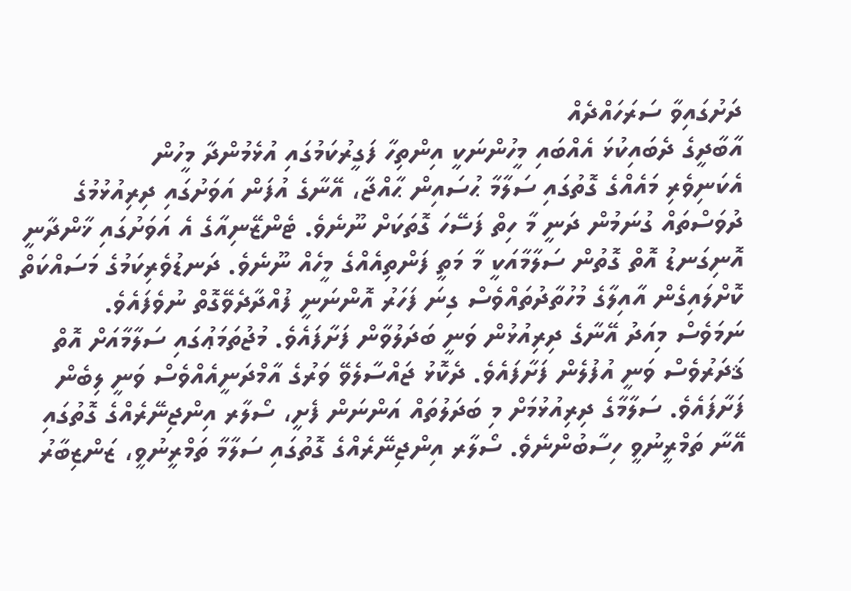ދަށުގައިވާ ސަރަހައްދެއް
އާބާދީގެ ދެބައިކުޅަ އެއްބައި މީހުންނަކީ އިންތިހާ ފަގީރުކަމުގައި އުޅެމުންދާ މީހުން
އެކަނިވެރި މައެއްގެ ގޮތުގައި ސަލާމާ ޙުސައިން ޙާއްޖާ، އޭނާގެ އުފަން އަވަށުގައި ދިރިއުޅުމުގެ ދުވަސްތައް ގުނަމުން ދަނީ މާ ހިތް ފަސޭހަ ގޮތަކަށް ނޫނެވެ. ޓެންޒޭނިއާގެ އެ އަވަށުގައި ޚާންދާނީ އޮނިގަނޑު އޮތް ގޮތުން ސަލާމާއަކީ މާ މަތީ ފަންތިއެއްގެ މީހެއް ނޫނެވެ. ދަނޑުވެރިކަމުގެ މަސައްކަތް ކޮށްލައިގެން އާއިލާގެ މުހުތާދުތައްވެސް ގިނަ ފަހަރު އޮންނަނީ ފުއްދާދެވޭގޮތް ނުވެފައެވެ.
ނަމަވެސް މިއަދު އޭނާގެ ދިރިއުޅުން ވަނީ ބަދަލުވާން ފަށާފައެވެ. މުޖުތަމަޢުގައި ސަލާމާއަށް އޮތް ޤަދަރުވެސް ވަނީ އުފުލެން ފަށާފައެވެ. ދެކޮޅު ޖައްސާލެވޭ ވަރުގެ އާމްދަނީއެއްވެސް ވަނީ ލިބެން ފަށާފައެވެ. ސަލާމާގެ ދިރިއުޅުމަށް މި ބަދަލުތައް އަންނަން ފެށީ، ސޯލާރ އިންޖިނޭރެއްގެ ގޮތުގައި އޭނާ ތަމްރީނުވީ ހިސާބުންނެވެ. ސޯލާރ އިންޖިނޭރެއްގެ ގޮތުގައި ސަލާމާ ތަމްރީނުވީ، ޒަންޒިބާރު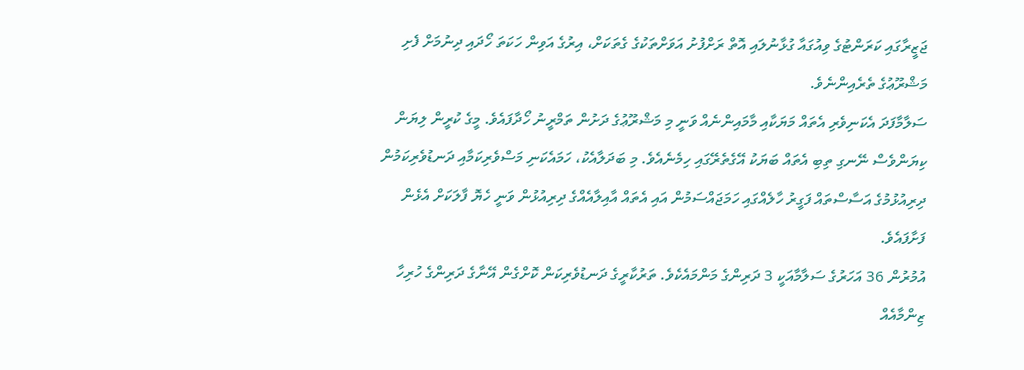ޖަޒީރާގައި ކަރަންޓުގެ ވިއުގައާ ގުޅާނުލައި އޮތް ރަށްފުށު އަވަށްތަކުގެ ގެތަކަށް، އިރުގެ އަވިން ހަކަތަ ހޯދައި ދިނުމަށް ފެށި މަޝްރޫޢުގެ ތެރެއިންނެވެ.
ސަލާމާފަދަ އެކަނިވެރި އެތައް މަޔަކާއި މާމައިންނެއް ވަނީ މި މަޝްރޫޢުގެ ދަށުން ތަމްރީނު ހޯދާފައެވެ. މީގެ ކުރީން ލިޔަން ކިޔަންވެސް ނޭނގި ތިބި އެތައް ބަޔަކު އޭގެތެރޭގައި ހިމެނެއެވެ. މި ބަދަލާއެކު، ހަމައެކަނި މަސްވެރިކަމާއި ދަނޑުވެރިކަމުން ދިރިއުޅުމުގެ އަސާސްތައް ފަގީރު ހާލެއްގައި ހަމަޖައްސަމުން އައި އެތައް އާއިލާއެއްގެ ދިރިއުޅުން ވަނީ ހެޔޮ ފާލަކަށް އެޅެން ފަށާފައެވެ.
އުމުރުން 36 އަހަރުގެ ސަލާމާއަކީ 3 ދަރިންގެ މަންމައެކެވެ. ތަރުކާރީގެ ދަނޑުވެރިކަން ކޮށްގެން އޭނާގެ ދަރިންގެ ހުރިހާ ޒިންމާއެއް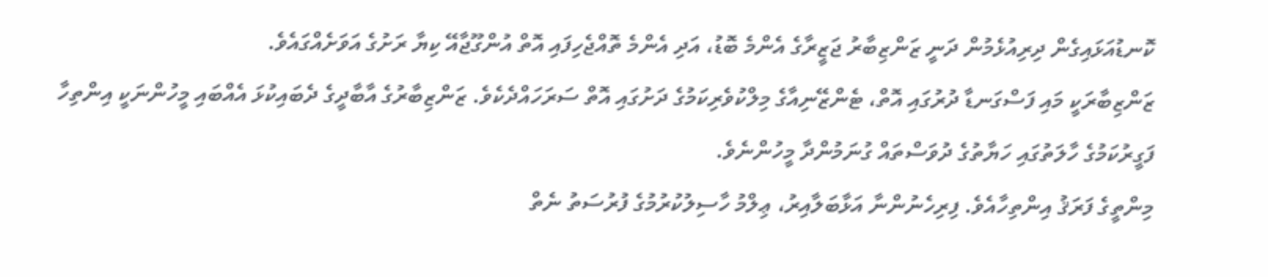ކޮނޑުއަޅައިގެން ދިރިއުޅެމުން ދަނީ ޒަންޒިބާރު ޖަޒީރާގެ އެންމެ ބޮޑު، އަދި އެންމެ ތޮއްޖެހިފައި އޮތް އުންގޫޖާއޭ ކިޔާ ރަށުގެ އަވަށެއްގައެވެ.
ޒަންޒިބާރަކީ މައި ފަސްގަނޑާ ދުރުގައި އޮތް، ޓެންޒޭނިއާގެ މިލްކުވެރިކަމުގެ ދަށުގައި އޮތް ސަރަހައްދެކެވެ. ޒަންޒިބާރުގެ އާބާދީގެ ދެބައިކުޅަ އެއްބައި މީހުންނަކީ އިންތިހާ ފަގީރުކަމުގެ ހާލަތުގައި ހަޔާތުގެ ދުވަސްތައް ގުނަމުންދާ މީހުންނެވެ.
މިންތީގެ ފަރަޤު އިންތިހާއެވެ. ފިރިހެނުންނާ އަޅާބަލާއިރު، ޢިލްމު ހާސިލުކުރުމުގެ ފުރުސަތު ނެތް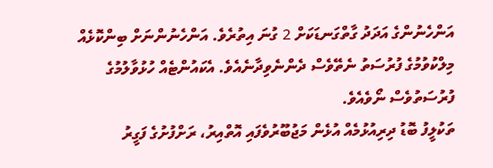އަންހެނުންގެ އަދަދު ގާތްގަނޑަކަށް 2 ގުނަ އިތުރެވެ. އަންހެނުންނަށް ބިންކޮޅެއް މިލްކުވުމުގެ ފުރުސަތު ނެތޭވެސް ދެންނެވިދާނެއެވެ. އެކައުންޓެއް ހުޅުވާލުމުގެ ފުރުސަތުވެސް ނޯވެއެވެ.
ތަކުލީފު ބޮޑު ދިރިއުޅުމެއް އުޅެން މަޖުބޫރުވެފައި އޮތްއިރު، ރަށްފުށުގެ ފަގީރު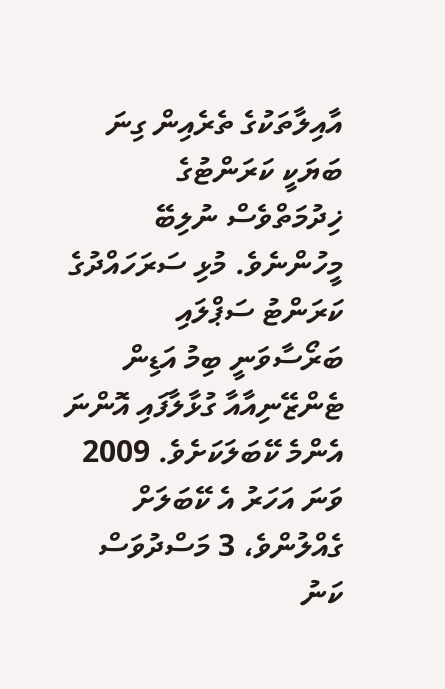އާއިލާތަކުގެ ތެރެއިން ގިނަ ބަޔަކީ ކަރަންޓުގެ ޚިދުމަތްވެސް ނުލިބޭ މީހުންނެވެ. މުޅި ސަރަހައްދުގެ ކަރަންޓު ސަޕްލައި ބަރޯސާވަނީ ބިމު އަޑިން ޓެންޒޭނިއާއާ ގުޅާލާފައި އޮންނަ އެންމެ ކޭބަލަކަށެވެ. 2009 ވަނަ އަހަރު އެ ކޭބަލަށް ގެއްލުންވެ، 3 މަސްދުވަސް ކަނު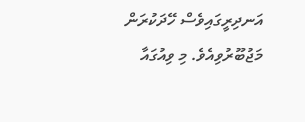އަނދިރީގައިވެސް ހޭދަކުރަން މަޖުބޫރުވިއެވެ. މި ވިއުގައާ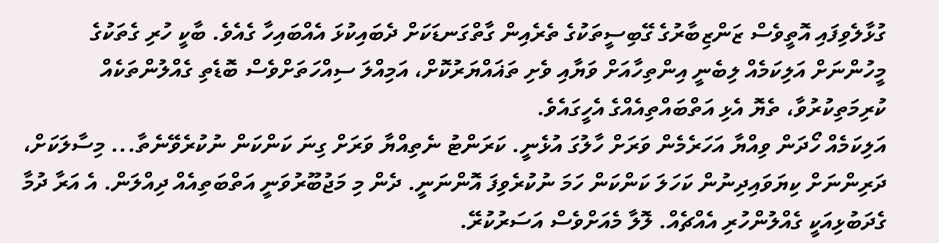ގުޅާލެވިފައި އޮތީވެސް ޒަންޒިބާރުގެ ގޭބިސީތަކުގެ ތެރެއިން ގާތްގަނޑަކަށް ދެބައިކުޅަ އެއްބައިހާ ގެއެވެ. ބާކީ ހުރި ގެތަކުގެ މީހުންނަށް އަލިކަމެއް ލިބެނީ އިންތިހާއަށް ވަޔާއި ވެށި ތަޣައްޔަރުކޮށް، އަމިއްލަ ސިއްހަތަށްވެސް ބޮޑެތި ގެއްލުންތަކެއް ކުރިމަތިކުރުވާ، ތެޔޮ އެޅި އަތްބައްތިއެއްގެ އެހީގައެވެ.
އަލިކަމެއް ހޯދަން ވިއްޔާ އަހަރެމެން ވަރަށް ހާލުގަ އުޅެނީ. ކަރަންޓު ނެތިއްޔާ ވަރަށް ގިނަ ކަންކަން ނުކުރެވޭނެތާ... މިސާލަކަށް، ދަރިންނަށް ކިޔަވައިދިނުން ކަހަލަ ކަންކަން ހަމަ ނުކުރެވިފަ އޮންނަނީ. ދެން މި މަޖުބޫރުވަނީ އަތްބަތިއެއް ދިއްލަން. އެ އަރާ ދުމާ ގެދަބުޅިއަކީ ގެއްލުންހުރި އެއްޗެއް. ލޮލާ މެއަށްވެސް އަސަރުކުރޭ.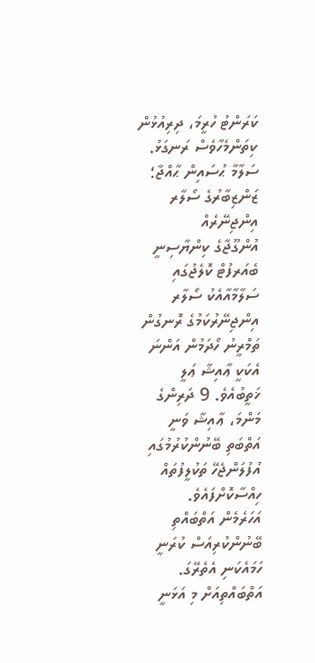ކަރަންޓު ހުރީމަ، ދިރިއުޅުން ކިތަންމެހާވެސް ރަނގަޅު.
ސަލާމާ ޙުސައިން ޙާއްޖާ؛ ޒަންޒިބާރުގެ ސޯލާރ އިންޖިނޭރެއް
އުންގޫޖާގެ ކިންޔާސިނީ ބެއަރފުޓް ކޮލެޖުގައި ސަލާމާއާއެކު ސޯލާރ އިންޖިނޭރުކަމުގެ ރޮނގުން ތަމްރީނު ހޯދަމުން އަންނަ އެކަކީ ޢާއިޝާ ޢަލީ ޚަތީބުއެވެ. 9 ދަރިންގެ މަންމަ، ޢާއިޝާ ވަނީ އަތްބަތި ބޭނުންކުރުމުގައި އުފުލަންޖެހޭ ތަކުލީފުތައް ހިއްސާކޮށްފައެވެ.
އަހަރެމެން އަތްބައްތި ބޭނުންކުރިއަސް ކުރަނީ ހަމައެކަނި އެތެރޭގަ. އަތްބައްތިއަށް މި އަޅަނީ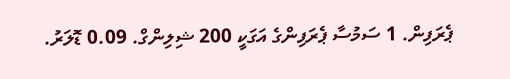ޕެރަފިން. 1 ސަމުސާ ޕެރަފިންގެ އަގަކީ 200 ޝިލިންގް. 0.09 ޑޮލަރު.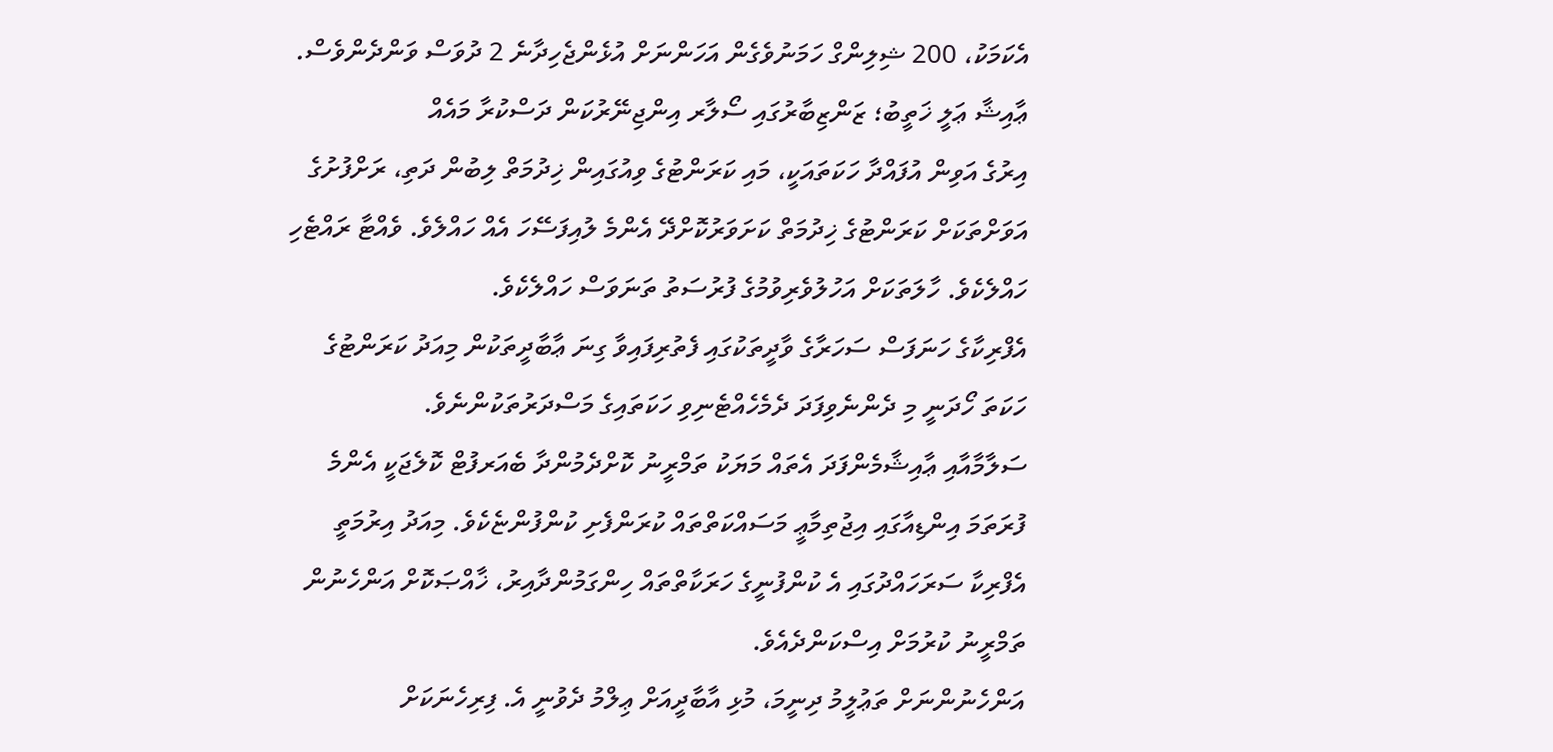އެކަމަކު، 200 ޝިލިންގް ހަމަނުވެގެން އަހަންނަށް އުޅެންޖެހިދާނެ 2 ދުވަސް ވަންދެންވެސް.
ޢާއިޝާ ޢަލީ ޚަތީބު؛ ޒަންޒިބާރުގައި ސޯލާރ އިންޖިނޭރުކަން ދަސްކުރާ މައެއް
އިރުގެ އަވިން އުފައްދާ ހަކަތައަކީ، މައި ކަރަންޓުގެ ވިއުގައިން ޚިދުމަތް ލިބުން ދަތި، ރަށްފުށުގެ އަވަށްތަކަށް ކަރަންޓުގެ ޚިދުމަތް ކަށަވަރުކޮށްދޭ އެންމެ ލުއިފަސޭހަ އެއް ހައްލެވެ. ވެއްޓާ ރައްޓެހި ހައްލެކެވެ. ހާލަތަކަށް އަހުލުވެރިވުމުގެ ފުރުސަތު ތަނަވަސް ހައްލެކެވެ.
އެފްރިކާގެ ހަނަފަސް ސަހަރާގެ ވާދީތަކުގައި ފެތުރިފައިވާ ގިނަ ޢާބާދީތަކުން މިއަދު ކަރަންޓުގެ ހަކަތަ ހޯދަނީ މި ދެންނެވިފަދަ ދެމެހެއްޓެނިވި ހަކަތައިގެ މަސްދަރުތަކުންނެވެ.
ސަލާމާއާއި ޢާއިޝާމެންފަދަ އެތައް މަޔަކު ތަމްރީނު ކޮށްދެމުންދާ ބެއަރފުޓް ކޮލެޖަކީ އެންމެ ފުރަތަމަ އިންޑިއާގައި އިޖުތިމާޢީ މަސައްކަތްތައް ކުރަންފެށި ކުންފުންޏެކެވެ. މިއަދު އިރުމަތީ އެފްރިކާ ސަރަހައްދުގައި އެ ކުންފުނީގެ ހަރަކާތްތައް ހިންގަމުންދާއިރު، ޚާއްޞަކޮށް އަންހެނުން ތަމްރީނު ކުރުމަށް އިސްކަންދެއެވެ.
އަންހެނުންނަށް ތަޢުލީމު ދިނީމަ، މުޅި އާބާދީއަށް ޢިލްމު ދެވުނީ އެ. ފިރިހެނަކަށް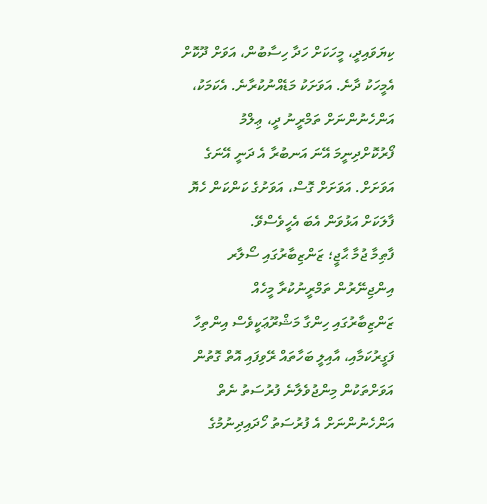ކިޔަވައިދީ، މީހަކަށް ހަދާ ހިސާބުން، އަވަށް ދޫކޮށް އެމީހަކު ދާނެ. އަވަށަކު މަޑެއްނުކުރާނެ. އެކަމަކު، އަންހެނުންނަށް ތަމްރީނު ދީ، ޢިލްމު ފޯރުކޮށްދިނީމަ އޭނަ އަނބުރާ އެ ދަނީ އޭނަގެ އަވަށަށް. އަވަށަށް ގޮސް، އަވަށުގެ ކަންކަން ހެޔޮ ފާލަކަށް އަޅުވަން އެބަ އެހީވެސްވޭ.
ފާޠިމާ ޖުމާ ޙާޖީ؛ ޒަންޒިބާރުގައި ސޯލާރ އިންޖިނޭރުން ތަމްރީނުކުރާ މީހެއް
ޒަންޒިބާރުގައި ހިންގާ މަޝްރޫޢަކީވެސް އިންތިހާ ފަގީރުކަމާއި، އާއިލީ ބަހާތައް ރޭވިފައި އޮތް ގޮތުން އަވަށްތަކުން މިންޖުވެލާނެ ފުރުސަތު ނެތް އަންހެނުންނަށް އެ ފުރުސަތު ހޯދައިދިނުމުގެ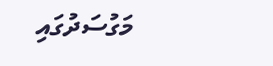މަގުސަދުގައި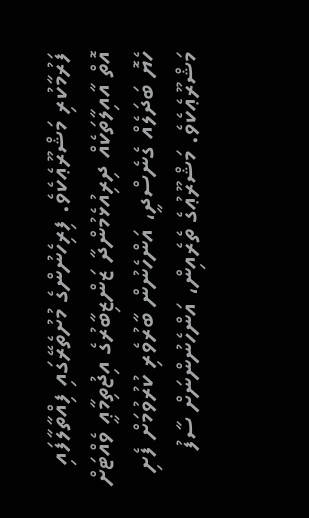ފަރުމާކުރި މަޝްރޫޢެކެވެ. ފިރިހެނުންގެ މުށުތެރޭގައި ފިއްތާލާފައި އޮތް އާއިލާތަކެއް ދިރިއުޅެމުންދާ ޒަންޒިބާރުގެ އިޖުތިމާޢީ ވެއްޓަށް ހެޔޮ ބަދަލެއް ގެނެސްދީ، އަންހެނުން ބާރުވެރި ކުރުވުމަށް ފެށި މަޝްރޫޢެކެވެ. މަޝްރޫޢުގެ ތެރެއިން، އަންހެނުންނަށް ސާފު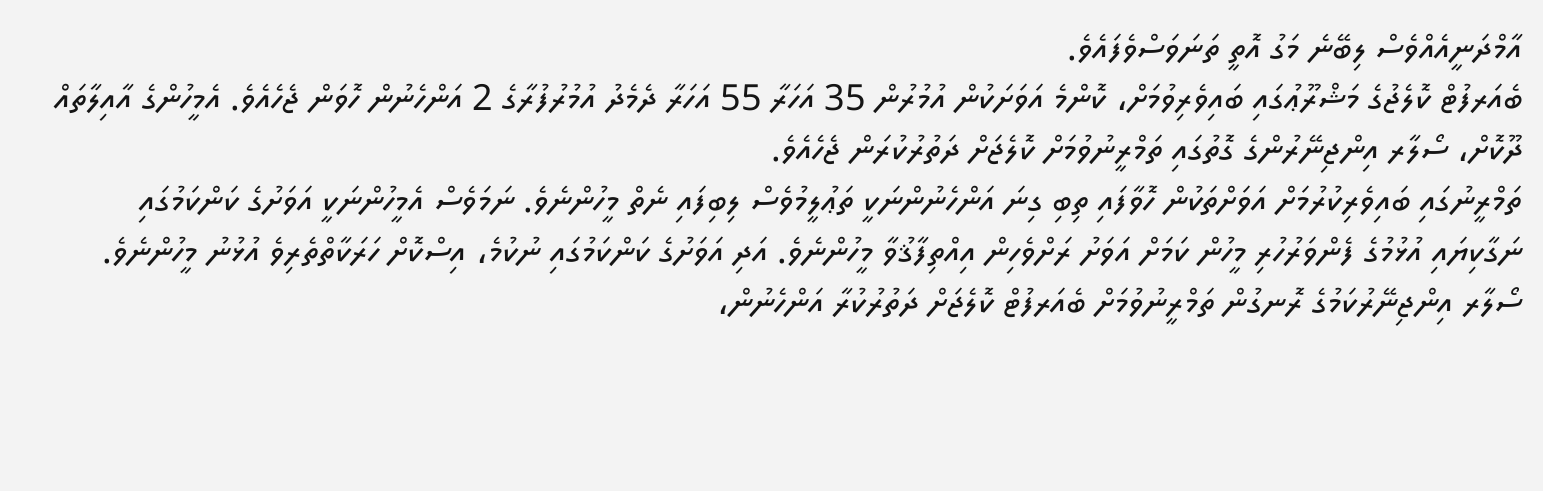އާމްދަނީއެއްވެސް ލިބޭނެ މަގު އޮތީ ތަނަވަސްވެފައެވެ.
ބެއަރފުޓް ކޮލެޖުގެ މަޝްރޫޢުގައި ބައިވެރިވުމަށް، ކޮންމެ އަވަށަކުން އުމުރުން 35 އަހަރާ 55 އަހަރާ ދެމެދު އުމުރުފުރާގެ 2 އަންހެނުން ހޮވަން ޖެހެއެވެ. އެމީހުންގެ އާއިލާތައް ދޫކޮށް، ސޯލާރ އިންޖިނޭރުންގެ ގޮތުގައި ތަމްރީނުވުމަށް ކޮލެޖަށް ދަތުރުކުރަން ޖެހެއެވެ.
ތަމްރީނުގައި ބައިވެރިކުރުމަށް އަވަށްތަކުން ހޮވާފައި ތިބި ގިނަ އަންހެނުންނަކީ ތަޢުލީމުވެސް ލިބިފައި ނެތް މީހުންނެވެ. ނަމަވެސް އެމީހުންނަކީ އަވަށުގެ ކަންކަމުގައި ނަގާކިޔައި އުޅުމުގެ ފެންވަރުހުރި މީހުން ކަމަށް އަވަށު ރަށްވެހިން އިއްތިފާޤުވާ މީހުންނެވެ. އަދި އަވަށުގެ ކަންކަމުގައި ނުކުމެ، އިސްކޮށް ހަރަކާތްތެރިވެ އުޅުނު މީހުންނެވެ.
ސޯލާރ އިންޖިނޭރުކަމުގެ ރޮނގުން ތަމްރީނުވުމަށް ބެއަރފުޓް ކޮލެޖަށް ދަތުރުކުރާ އަންހެނުން،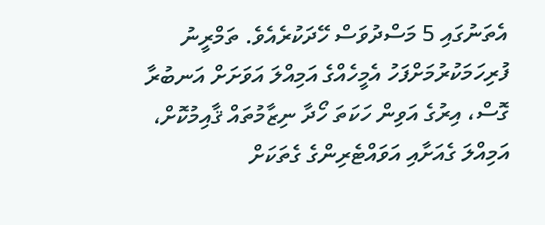އެތަނުގައި 5 މަސްދުވަސް ހޭދަކުރެއެވެ. ތަމްރީނު ފުރިހަމަކުރުމަށްފަހު އެމީހެއްގެ އަމިއްލަ އަވަށަށް އަނބުރާ ގޮސް، އިރުގެ އަވިން ހަކަތަ ހޯދާ ނިޒާމުތައް ޤާއިމުކޮށް، އަމިއްލަ ގެއަށާއި އަވައްޓެރިންގެ ގެތަކަށް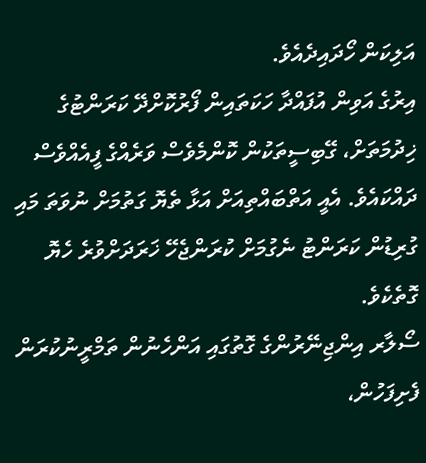އަލިކަން ހޯދައިދެއެވެ.
އިރުގެ އަވިން އުފައްދާ ހަކަތައިން ފޯރުކޮށްދޭ ކަރަންޓުގެ ޚިދުމަތަށް، ގޭބިސީތަކުން ކޮންމެވެސް ވަރެއްގެ ފީއެއްވެސް ދައްކައެވެ. އެއީ އަތްބައްތިއަށް އަޅާ ތެޔޮ ގަތުމަށް ނުވަތަ މައި ގުރިޑުން ކަރަންޓު ނެގުމަށް ކުރަންޖެހޭ ޚަރަދަށްވުރެ ހެޔޮ ގޮތެކެވެ.
ސޯލާރ އިންޖިނޭރުންގެ ގޮތުގައި އަންހެނުން ތަމްރީނުކުރަން ފެށިފަހުން،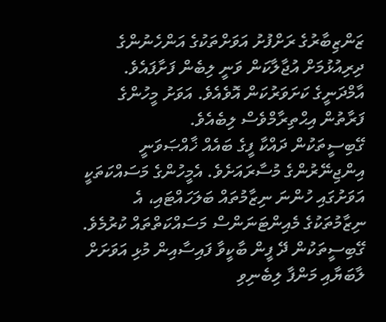ޒަންޒިބާރުގެ ރަށްފުށު އަވަށްތަކުގެ އަންހެނުންގެ ދިރިއުޅުމަށް އުޖާލާކަން ވަނީ ލިބެން ފަށާފައެވެ. އާމްދަނީގެ ކަށަވަރުކަން އޮވެއެވެ. އަވަށު މީހުންގެ ފަރާތުން އިޙްތިރާމްވެސް ލިބެއެވެ.
ގޭބިސީތަކުން ދައްކާ ފީގެ ބައެއް ޚާއްޞަވަނީ އިންޖިނޭރުންގެ މުސާރައަށެވެ. އެމީހުންގެ މަސައްކަތަކީ އަވަށުގައި ހުންނަ ނިޒާމުތައް ބަލަހައްޓައި، އެ ނިޒާމުތަކުގެ މެއިންޓަނަންސް މަސައްކަތްތައް ކުރުމެވެ. ގޭބިސީތަކުން ދޭ ފީން ބާކީވާ ފައިސާއިން މުޅި އަވަށަށް ލާބަޔާއި މަންފާ ލިބެނިވި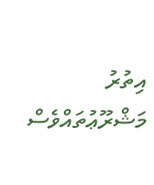އިތުރު މަޝްރޫޢުތައްވެސް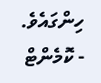ހިންގައެވެ.
- ކޮމެންޓް